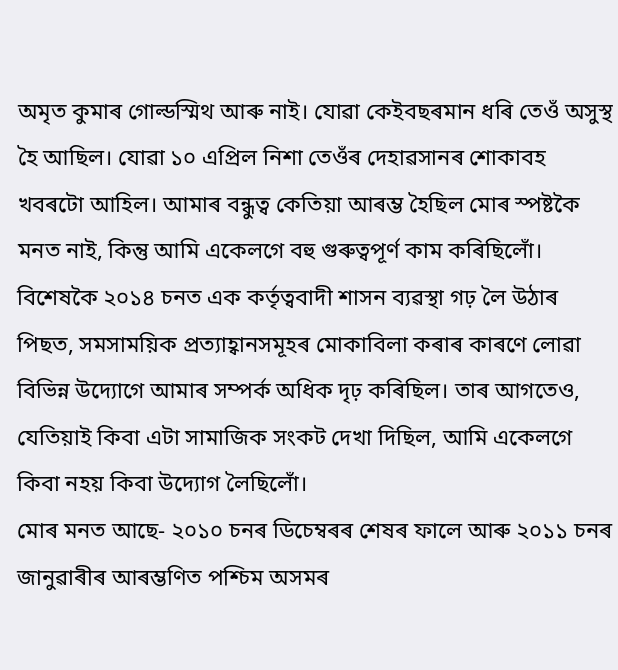অমৃত কুমাৰ গোল্ডস্মিথ আৰু নাই। যোৱা কেইবছৰমান ধৰি তেওঁ অসুস্থ হৈ আছিল। যোৱা ১০ এপ্ৰিল নিশা তেওঁৰ দেহাৱসানৰ শোকাবহ খবৰটো আহিল। আমাৰ বন্ধুত্ব কেতিয়া আৰম্ভ হৈছিল মোৰ স্পষ্টকৈ মনত নাই, কিন্তু আমি একেলগে বহু গুৰুত্বপূৰ্ণ কাম কৰিছিলোঁ। বিশেষকৈ ২০১৪ চনত এক কৰ্তৃত্ববাদী শাসন ব্যৱস্থা গঢ় লৈ উঠাৰ পিছত, সমসাময়িক প্ৰত্যাহ্বানসমূহৰ মোকাবিলা কৰাৰ কাৰণে লোৱা বিভিন্ন উদ্যোগে আমাৰ সম্পৰ্ক অধিক দৃঢ় কৰিছিল। তাৰ আগতেও, যেতিয়াই কিবা এটা সামাজিক সংকট দেখা দিছিল, আমি একেলগে কিবা নহয় কিবা উদ্যোগ লৈছিলোঁ।
মোৰ মনত আছে- ২০১০ চনৰ ডিচেম্বৰৰ শেষৰ ফালে আৰু ২০১১ চনৰ জানুৱাৰীৰ আৰম্ভণিত পশ্চিম অসমৰ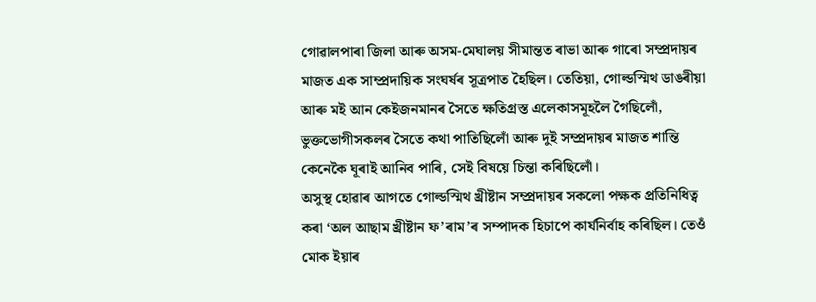গোৱালপাৰা জিলা আৰু অসম-মেঘালয় সীমান্তত ৰাভা আৰু গাৰো সম্প্ৰদায়ৰ মাজত এক সাম্প্ৰদায়িক সংঘৰ্ষৰ সূত্ৰপাত হৈছিল। তেতিয়া, গোল্ডস্মিথ ডাঙৰীয়া আৰু মই আন কেইজনমানৰ সৈতে ক্ষতিগ্ৰস্ত এলেকাসমূহলৈ গৈছিলোঁ, ভুক্তভোগীসকলৰ সৈতে কথা পাতিছিলোঁ আৰু দুই সম্প্ৰদায়ৰ মাজত শান্তি কেনেকৈ ঘূৰাই আনিব পাৰি, সেই বিষয়ে চিন্তা কৰিছিলোঁ।
অসুস্থ হোৱাৰ আগতে গোল্ডস্মিথ খ্ৰীষ্টান সম্প্ৰদায়ৰ সকলো পক্ষক প্ৰতিনিধিত্ব কৰা ‘অল আছাম খ্ৰীষ্টান ফ’ৰাম’ৰ সম্পাদক হিচাপে কাৰ্যনিৰ্বাহ কৰিছিল। তেওঁ মোক ইয়াৰ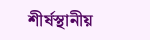শীৰ্ষস্থানীয়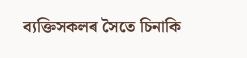ব্যক্তিসকলৰ সৈতে চিনাকি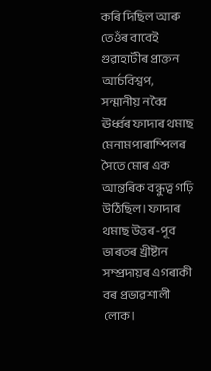কৰি দিছিল আৰু তেওঁৰ বাবেই গুৱাহাটীৰ প্ৰাক্তন আৰ্চবিশ্বপ, সন্মানীয় নব্বৈ ঊৰ্ধ্বৰ ফাদাৰ থমাছ মেনামপাৰাম্পিলৰ সৈতে মোৰ এক আন্তৰিক বন্ধুত্ব গঢ়ি উঠিছিল। ফাদাৰ থমাছ উত্তৰ-পূব ভাৰতৰ খ্ৰীষ্টান সম্প্ৰদায়ৰ এগৰাকী বৰ প্ৰভাৱশালী লোক।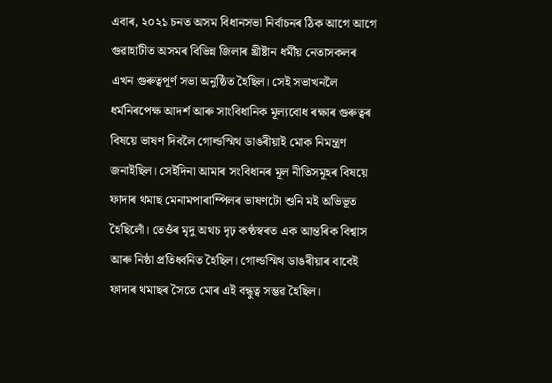এবাৰ, ২০২১ চনত অসম বিধানসভা নিৰ্বাচনৰ ঠিক আগে আগে গুৱাহাটীত অসমৰ বিভিন্ন জিলাৰ খ্ৰীষ্টান ধৰ্মীয় নেতাসকলৰ এখন গুৰুত্বপূৰ্ণ সভা অনুষ্ঠিত হৈছিল। সেই সভাখনলৈ ধৰ্মনিৰপেক্ষ আদৰ্শ আৰু সাংবিধানিক মূল্যবোধ ৰক্ষাৰ গুৰুত্বৰ বিষয়ে ভাষণ দিবলৈ গোল্ডস্মিথ ডাঙৰীয়াই মোক নিমন্ত্ৰণ জনাইছিল। সেইদিনা আমাৰ সংবিধানৰ মূল নীতিসমূহৰ বিষয়ে ফাদাৰ থমাছ মেনামপাৰাম্পিলৰ ভাষণটো শুনি মই অভিভূত হৈছিলোঁ। তেওঁৰ মৃদু অথচ দৃঢ় কণ্ঠস্বৰত এক আন্তৰিক বিশ্বাস আৰু নিষ্ঠা প্ৰতিধ্বনিত হৈছিল। গোল্ডস্মিথ ডাঙৰীয়াৰ বাবেই ফাদাৰ থমাছৰ সৈতে মোৰ এই বন্ধুত্ব সম্ভৱ হৈছিল।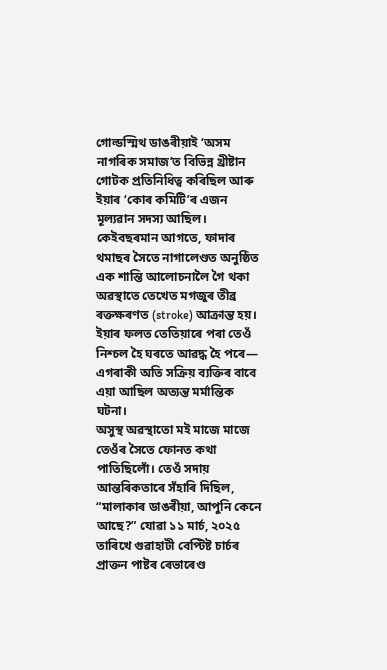গোল্ডস্মিথ ডাঙৰীয়াই ‘অসম নাগৰিক সমাজ’ত বিভিন্ন খ্ৰীষ্টান গোটক প্ৰতিনিধিত্ব কৰিছিল আৰু ইয়াৰ ‘কোৰ কমিটি’ৰ এজন মূল্যৱান সদস্য আছিল। কেইবছৰমান আগতে, ফাদাৰ থমাছৰ সৈতে নাগালেণ্ডত অনুষ্ঠিত এক শান্তি আলোচনালৈ গৈ থকা অৱস্থাতে তেখেত মগজুৰ তীব্ৰ ৰক্তক্ষৰণত (stroke) আক্ৰান্ত হয়। ইয়াৰ ফলত তেতিয়াৰে পৰা তেওঁ নিশ্চল হৈ ঘৰতে আৱদ্ধ হৈ পৰে— এগৰাকী অতি সক্ৰিয় ব্যক্তিৰ বাবে এয়া আছিল অত্যন্ত মৰ্মান্তিক ঘটনা।
অসুস্থ অৱস্থাতো মই মাজে মাজে তেওঁৰ সৈতে ফোনত কথা পাতিছিলোঁ। তেওঁ সদায় আন্তৰিকতাৰে সঁহাৰি দিছিল, “মালাকাৰ ডাঙৰীয়া, আপুনি কেনে আছে?” যোৱা ১১ মাৰ্চ, ২০২৫ তাৰিখে গুৱাহাটী বেপ্টিষ্ট চাৰ্চৰ প্ৰাক্তন পাষ্টৰ ৰেভাৰেণ্ড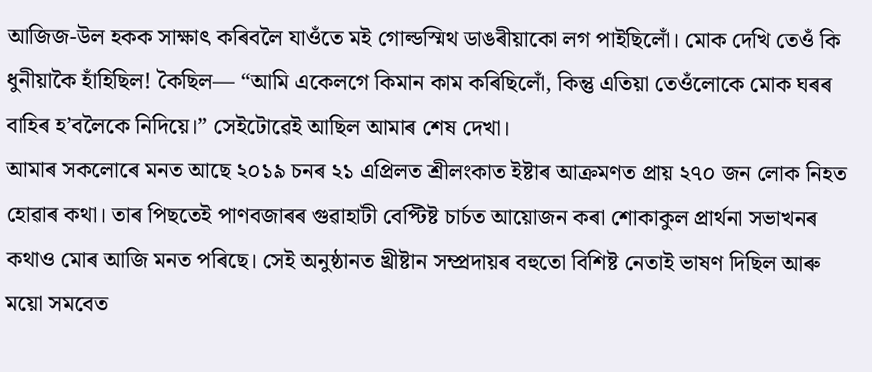আজিজ-উল হকক সাক্ষাৎ কৰিবলৈ যাওঁতে মই গোল্ডস্মিথ ডাঙৰীয়াকো লগ পাইছিলোঁ। মোক দেখি তেওঁ কি ধুনীয়াকৈ হাঁহিছিল! কৈছিল— “আমি একেলগে কিমান কাম কৰিছিলোঁ, কিন্তু এতিয়া তেওঁলোকে মোক ঘৰৰ বাহিৰ হ’বলৈকে নিদিয়ে।” সেইটোৱেই আছিল আমাৰ শেষ দেখা।
আমাৰ সকলোৰে মনত আছে ২০১৯ চনৰ ২১ এপ্ৰিলত শ্ৰীলংকাত ইষ্টাৰ আক্ৰমণত প্ৰায় ২৭০ জন লোক নিহত হোৱাৰ কথা। তাৰ পিছতেই পাণবজাৰৰ গুৱাহাটী বেপ্টিষ্ট চাৰ্চত আয়োজন কৰা শোকাকুল প্ৰাৰ্থনা সভাখনৰ কথাও মোৰ আজি মনত পৰিছে। সেই অনুষ্ঠানত খ্ৰীষ্টান সম্প্ৰদায়ৰ বহুতো বিশিষ্ট নেতাই ভাষণ দিছিল আৰু ময়ো সমবেত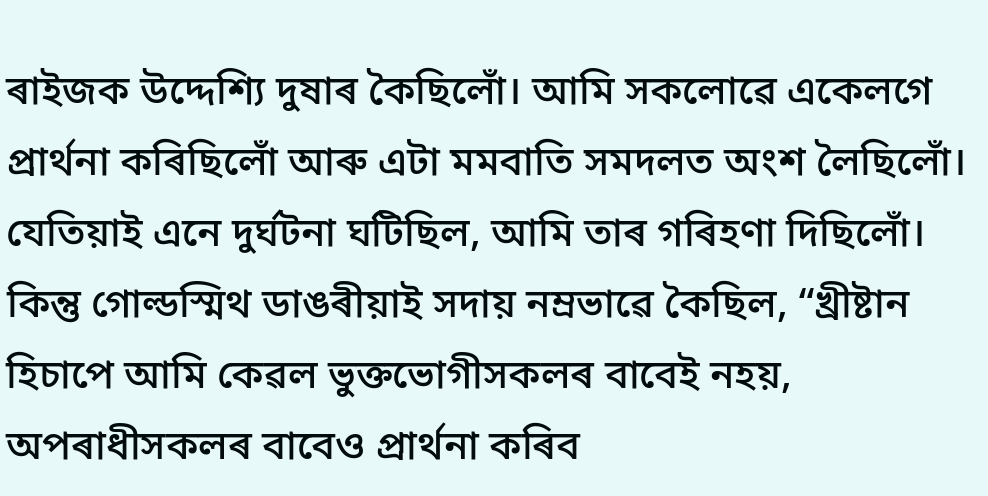ৰাইজক উদ্দেশ্যি দুষাৰ কৈছিলোঁ। আমি সকলোৱে একেলগে প্ৰাৰ্থনা কৰিছিলোঁ আৰু এটা মমবাতি সমদলত অংশ লৈছিলোঁ। যেতিয়াই এনে দুৰ্ঘটনা ঘটিছিল, আমি তাৰ গৰিহণা দিছিলোঁ। কিন্তু গোল্ডস্মিথ ডাঙৰীয়াই সদায় নম্ৰভাৱে কৈছিল, “খ্ৰীষ্টান হিচাপে আমি কেৱল ভুক্তভোগীসকলৰ বাবেই নহয়, অপৰাধীসকলৰ বাবেও প্ৰাৰ্থনা কৰিব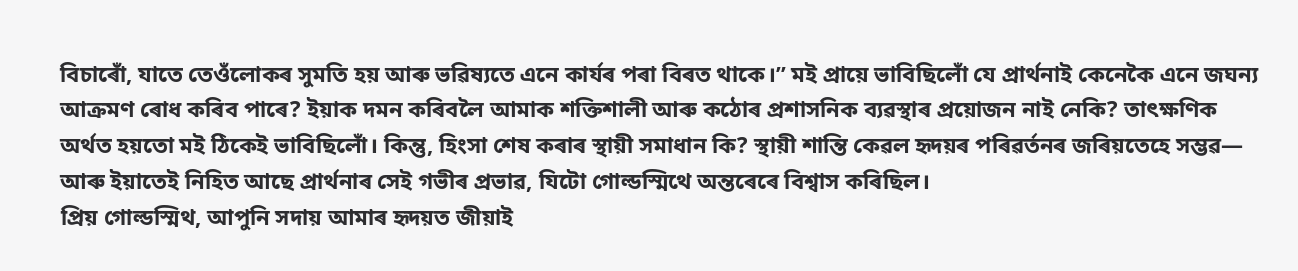বিচাৰোঁ, যাতে তেওঁলোকৰ সুমতি হয় আৰু ভৱিষ্যতে এনে কাৰ্যৰ পৰা বিৰত থাকে।” মই প্ৰায়ে ভাবিছিলোঁ যে প্ৰাৰ্থনাই কেনেকৈ এনে জঘন্য আক্ৰমণ ৰোধ কৰিব পাৰে? ইয়াক দমন কৰিবলৈ আমাক শক্তিশালী আৰু কঠোৰ প্ৰশাসনিক ব্যৱস্থাৰ প্ৰয়োজন নাই নেকি? তাৎক্ষণিক অৰ্থত হয়তো মই ঠিকেই ভাবিছিলোঁ। কিন্তু, হিংসা শেষ কৰাৰ স্থায়ী সমাধান কি? স্থায়ী শান্তি কেৱল হৃদয়ৰ পৰিৱৰ্তনৰ জৰিয়তেহে সম্ভৱ— আৰু ইয়াতেই নিহিত আছে প্ৰাৰ্থনাৰ সেই গভীৰ প্ৰভাৱ, যিটো গোল্ডস্মিথে অন্তৰেৰে বিশ্বাস কৰিছিল।
প্ৰিয় গোল্ডস্মিথ, আপুনি সদায় আমাৰ হৃদয়ত জীয়াই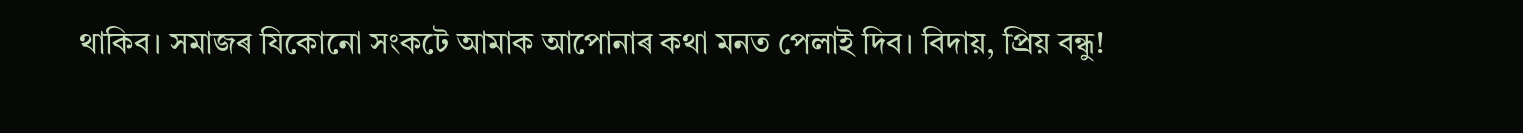থাকিব। সমাজৰ যিকোনো সংকটে আমাক আপোনাৰ কথা মনত পেলাই দিব। বিদায়, প্ৰিয় বন্ধু!